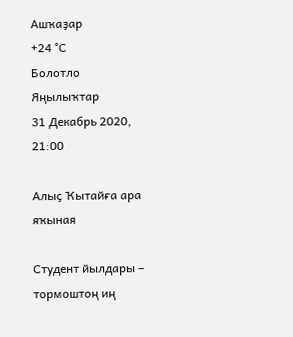Ашҡаҙар
+24 °С
Болотло
Яңылыҡтар
31 Декабрь 2020, 21:00

Алыҫ Ҡытайға ара яҡыная

Студент йылдары – тормоштоң иң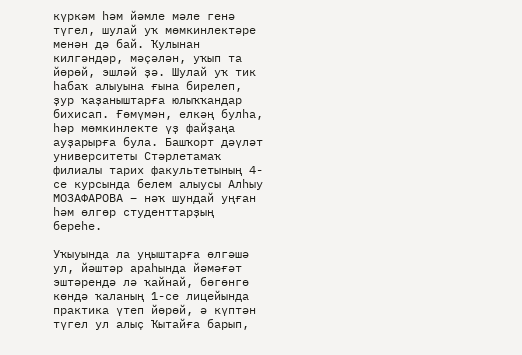күркәм һәм йәмле мәле генә түгел, шулай уҡ мөмкинлектәре менән дә бай. Ҡулынан килгәндәр, мәҫәлән, уҡып та йөрөй, эшләй ҙә. Шулай уҡ тик һабаҡ алыуына ғына бирелеп, ҙур ҡаҙаныштарға юлыҡҡандар бихисап. Ғөмүмән, елкәң булһа, һәр мөмкинлекте үҙ файҙаңа ауҙарырға була. Башҡорт дәүләт университеты Стәрлетамаҡ филиалы тарих факультетының 4-се курсында белем алыусы Алһыу МОЗАФАРОВА – нәҡ шундай уңған һәм өлгөр студенттарҙың береһе.

Уҡыуында ла уңыштарға өлгәшә ул, йәштәр араһында йәмәғәт эштәрендә лә ҡайнай, бөгөнгө көндә ҡаланың 1-се лицейында практика үтеп йөрөй, ә күптән түгел ул алыҫ Ҡытайға барып,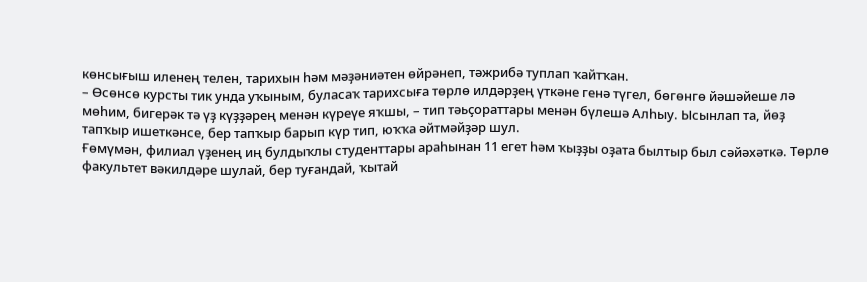көнсығыш иленең телен, тарихын һәм мәҙәниәтен өйрәнеп, тәжрибә туплап ҡайтҡан.
– Өсөнсө курсты тик унда уҡыным, буласаҡ тарихсыға төрлө илдәрҙең үткәне генә түгел, бөгөнгө йәшәйеше лә мөһим, бигерәк тә үҙ күҙҙәрең менән күреүе яҡшы, – тип тәьҫораттары менән бүлешә Алһыу. Ысынлап та, йөҙ тапҡыр ишеткәнсе, бер тапҡыр барып күр тип, юҡҡа әйтмәйҙәр шул.
Ғөмүмән, филиал үҙенең иң булдыҡлы студенттары араһынан 11 егет һәм ҡыҙҙы оҙата былтыр был сәйәхәткә. Төрлө факультет вәкилдәре шулай, бер туғандай, ҡытай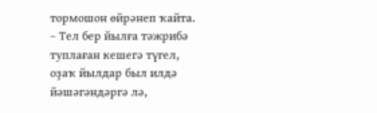тормошон өйрәнеп ҡайта.
– Тел бер йылға тәжрибә туплаған кешегә түгел, оҙаҡ йылдар был илдә йәшәгәндәргә лә,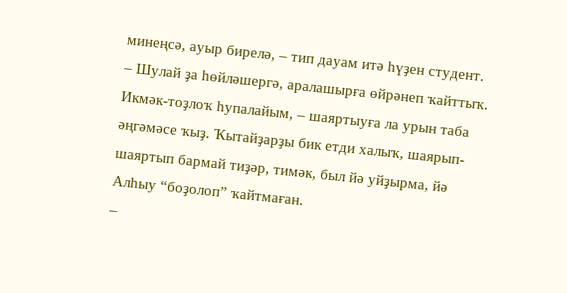минеңсә, ауыр бирелә, – тип дауам итә һүҙен студент. – Шулай ҙа һөйләшергә, аралашырға өйрәнеп ҡайттыҡ. Икмәк-тоҙлоҡ һупалайым, – шаяртыуға ла урын таба әңгәмәсе ҡыҙ. Ҡытайҙарҙы бик етди халыҡ, шаярып-шаяртып бармай тиҙәр, тимәк, был йә уйҙырма, йә Алһыу “боҙолоп” ҡайтмаған.
–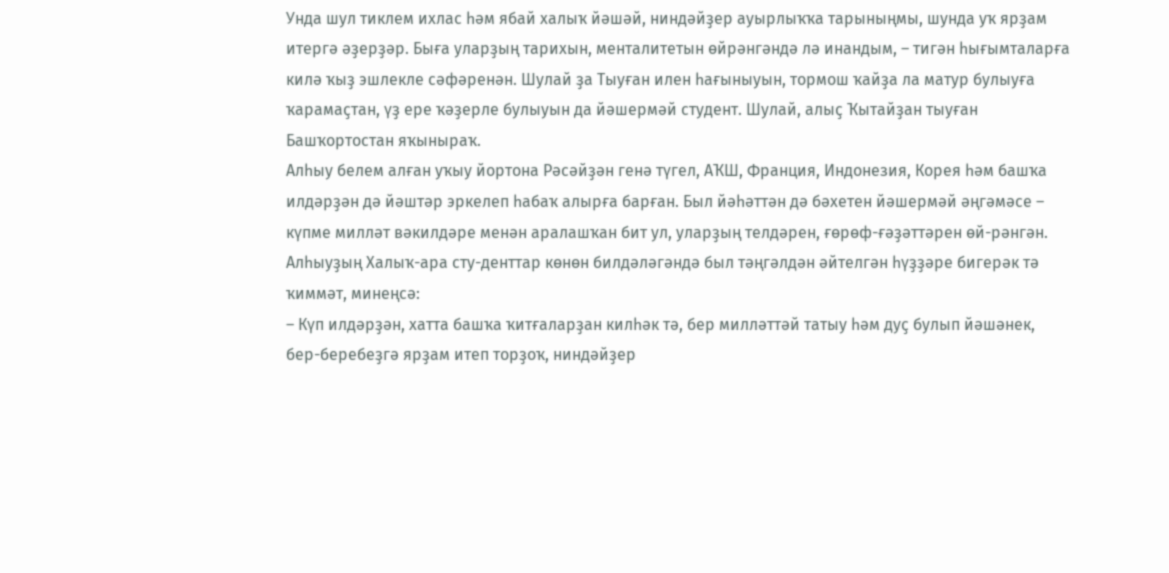Унда шул тиклем ихлас һәм ябай халыҡ йәшәй, ниндәйҙер ауырлыҡҡа тарыныңмы, шунда уҡ ярҙам итергә әҙерҙәр. Быға уларҙың тарихын, менталитетын өйрәнгәндә лә инандым, – тигән һығымталарға килә ҡыҙ эшлекле сәфәренән. Шулай ҙа Тыуған илен һағыныуын, тормош ҡайҙа ла матур булыуға ҡарамаҫтан, үҙ ере ҡәҙерле булыуын да йәшермәй студент. Шулай, алыҫ Ҡытайҙан тыуған Башҡортостан яҡыныраҡ.
Алһыу белем алған уҡыу йортона Рәсәйҙән генә түгел, АҠШ, Франция, Индонезия, Корея һәм башҡа илдәрҙән дә йәштәр эркелеп һабаҡ алырға барған. Был йәһәттән дә бәхетен йәшермәй әңгәмәсе – күпме милләт вәкилдәре менән аралашҡан бит ул, уларҙың телдәрен, ғөрөф-ғәҙәттәрен өй-рәнгән. Алһыуҙың Халыҡ-ара сту-денттар көнөн билдәләгәндә был тәңгәлдән әйтелгән һүҙҙәре бигерәк тә ҡиммәт, минеңсә:
– Күп илдәрҙән, хатта башҡа ҡитғаларҙан килһәк тә, бер милләттәй татыу һәм дуҫ булып йәшәнек, бер-беребеҙгә ярҙам итеп торҙоҡ, ниндәйҙер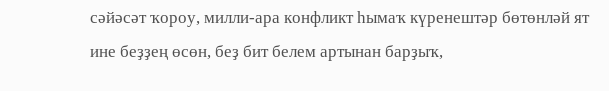сәйәсәт ҡороу, милли-ара конфликт һымаҡ күренештәр бөтөнләй ят ине беҙҙең өсөн, беҙ бит белем артынан барҙыҡ,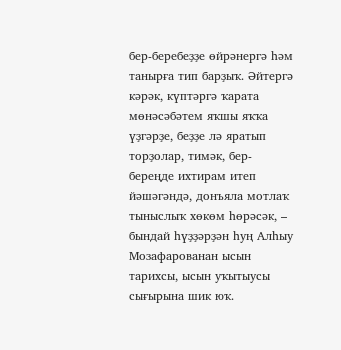бер-беребеҙҙе өйрәнергә һәм танырға тип барҙыҡ. Әйтергә кәрәк, күптәргә ҡарата мөнәсәбәтем яҡшы яҡҡа үҙгәрҙе, беҙҙе лә яратып торҙолар, тимәк, бер-береңде ихтирам итеп йәшәгәндә, донъяла мотлаҡ тыныслыҡ хөкөм һөрәсәк, – бындай һүҙҙәрҙән һуң Алһыу Мозафарованан ысын тарихсы, ысын уҡытыусы сығырына шик юҡ.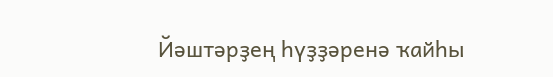Йәштәрҙең һүҙҙәренә ҡайһы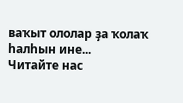ваҡыт ололар ҙа ҡолаҡ һалһын ине...
Читайте нас